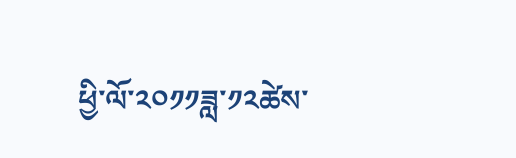ཕྱི་ལོ་༢༠༡༡ཟླ་༡༢ཚེས་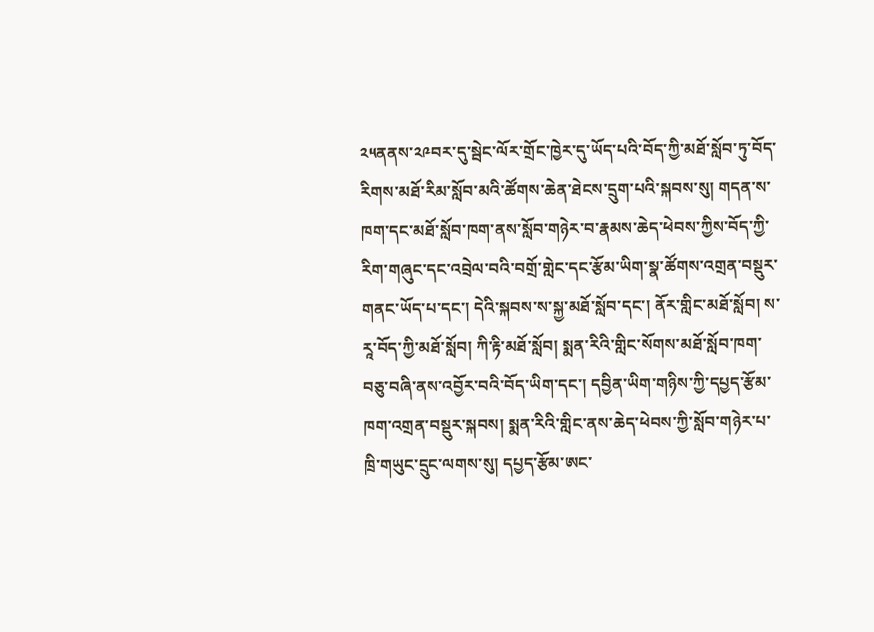༢༥ནནས་༢༩བར་དུ་སྦེང་ལོར་གྲོང་ཁྱེར་དུ་ཡོད་པའི་བོད་ཀྱི་མཐོ་སློབ་ཏུ་བོད་རིགས་མཐོ་རིམ་སློབ་མའི་ཚོགས་ཆེན་ཐེངས་དྲུག་པའི་སྐབས་སུ། གདན་ས་ཁག་དང་མཐོ་སློབ་ཁག་ནས་སློབ་གཉེར་བ་རྣམས་ཆེད་ཕེབས་ཀྱིས་བོད་ཀྱི་རིག་གཞུང་དང་འབྲེལ་བའི་བགྲོ་གླེང་དང་རྩོམ་ཡིག་སྣ་ཚོགས་འགྲན་བསྡུར་གནང་ཡོད་པ་དང་། དེའི་སྐབས་ས་སྐྱ་མཐོ་སློབ་དང་། ནོར་གླིང་མཐོ་སློབ། ས་རཱ་བོད་ཀྱི་མཐོ་སློབ། ཀི་རྟི་མཐོ་སློབ། སྨན་རིའི་གླིང་སོགས་མཐོ་སློབ་ཁག་བཅུ་བཞི་ནས་འབྱོར་བའི་བོད་ཡིག་དང་། དབྱིན་ཡིག་གཉིས་ཀྱི་དཔྱད་རྩོམ་ཁག་འགྲན་བསྡུར་སྐབས། སྨན་རིའི་གླིང་ནས་ཆེད་ཕེབས་ཀྱི་སློབ་གཉེར་པ་ཁྲི་གཡུང་དྲུང་ལགས་སུ། དཔྱད་རྩོམ་ཨང་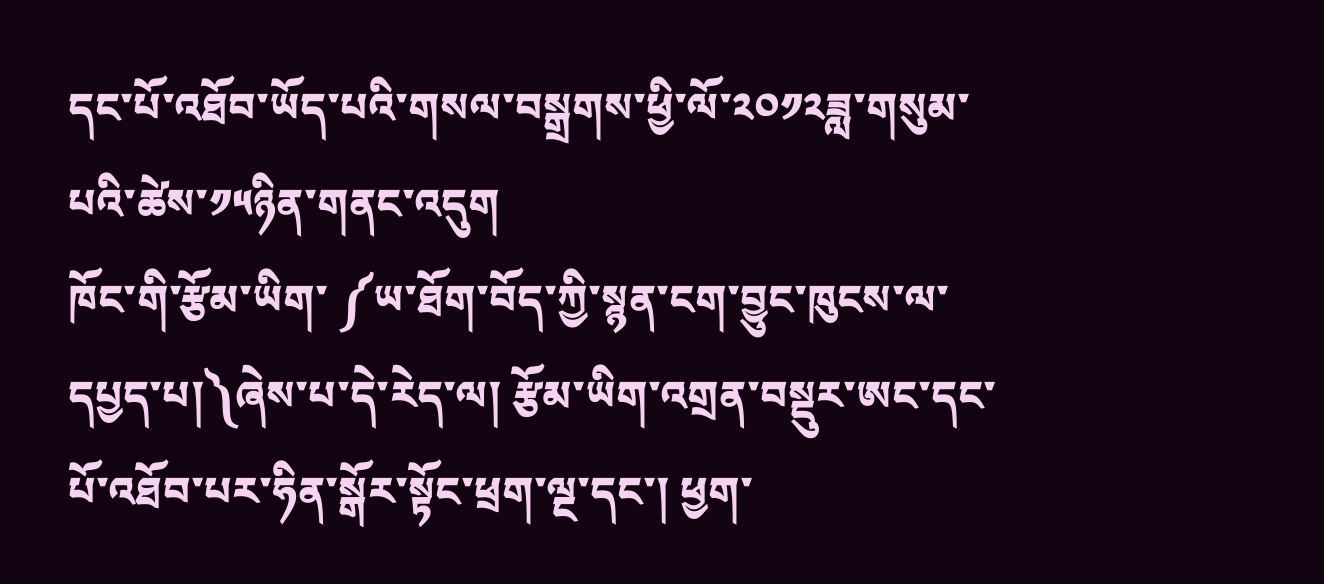དང་པོ་འཐོབ་ཡོད་པའི་གསལ་བསྒྲགས་ཕྱི་ལོ་༢༠༡༢ཟླ་གསུམ་པའི་ཚེས་༡༥ཉིན་གནང་འདུག
ཁོང་གི་རྩོམ་ཡིག་ ༼ཡ་ཐོག་བོད་ཀྱི་སྙན་ངག་བྱུང་ཁུངས་ལ་དཔྱད་པ།༽ཞེས་པ་དེ་རེད་ལ། རྩོམ་ཡིག་འགྲན་བསྡུར་ཨང་དང་པོ་འཐོབ་པར་ཧིན་སྒོར་སྟོང་ཕྲག་ལྔ་དང་། ཕྱག་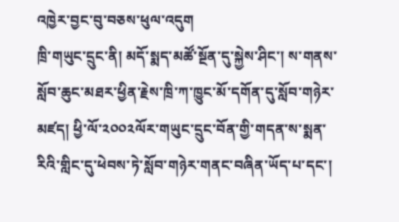འཁྱེར་བྱང་བུ་བཅས་ཕུལ་འདུག
ཁྲི་གཡུང་དྲུང་ནི། མདོ་སྨད་མཚོ་སྔོན་དུ་སྐྱེས་ཤིང་། ས་གནས་སློབ་ཆུང་མཐར་ཕྱིན་རྗེས་ཁྲི་ཀ་ཁྱུང་མོ་དགོན་དུ་སློབ་གཉེར་མཛད། ཕྱི་ལོ་༢༠༠༢ལོར་གཡུང་དྲུང་བོན་གྱི་གདན་ས་སྨན་རིའི་གླིང་དུ་ཕེབས་ཏེ་སློབ་གཉེར་གནང་བཞིན་ཡོད་པ་དང་།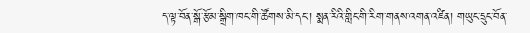ད་ལྟ་བོན་སྒོ་རྩོམ་སྒྲིག་ཁང་གི་ཚོགས་མི་དང་། སྨན་རིའི་གླིང་གི་རིག་གནས་འགན་འཛིན། གཡུང་དྲུང་བོན་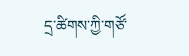དྲ་ཚིགས་ཀྱི་གཙོ་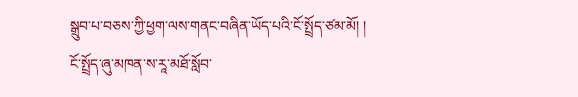སྒྲུབ་པ་བཅས་ཀྱི་ཕྱག་ལས་གནང་བཞིན་ཡོད་པའི་ངོ་སྤྲོད་ཙམ་མོ། །
ངོ་སྤྲོད་ཞུ་མཁན་ས་རཱ་མཐོ་སློབ་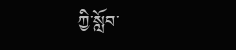ཀྱི་སློབ་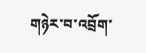གཉེར་བ་འབྲོག་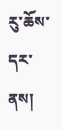རུ་ཆོས་དར་ནས།